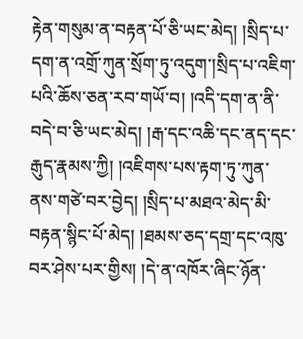རྟེན་གསུམ་ན་བརྟན་པོ་ཅི་ཡང་མེད། །སྲིད་པ་དག་ན་འགྲོ་ཀུན་སྲོག་ཏུ་འདུག་།སྲིད་པ་འཇིག་པའི་ཆོས་ཅན་རབ་གཡོ་བ། །འདི་དག་ན་ནི་བདེ་བ་ཅི་ཡང་མེད། །རྒ་དང་འཆི་དང་ནད་དང་རྒུད་རྣམས་ཀྱི། །འཇིགས་པས་རྟག་ཏུ་ཀུན་ནས་གཙེ་བར་བྱེད། །སྲིད་པ་མཐའ་མེད་མི་བརྟན་སྙིང་པོ་མེད། །ཐམས་ཅད་དགྲ་དང་འཁུ་བར་ཤེས་པར་གྱིས། །དེ་ན་འཁོར་ཞིང་ཉོན་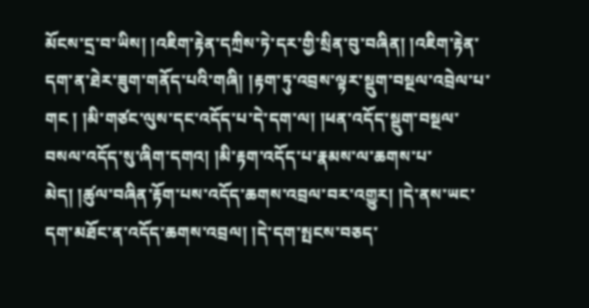མོངས་དྲ་བ་ཡིས། །འཇིག་རྟེན་དཀྲིས་ཏེ་དར་གྱི་སྲིན་བུ་བཞིན། །འཇིག་རྟེན་དག་ན་ཐེར་ཟུག་གནོད་པའི་གཞི། །རྟག་ཏུ་འབྲས་ལྟར་སྡུག་བསྔལ་འབྲེལ་པ་གང ། །མི་གཙང་ལུས་དང་འདོད་པ་དེ་དག་ལ། །ཕན་འདོད་སྡུག་བསྔལ་བསལ་འདོད་སུ་ཞིག་དགའ། །མི་རྟག་འདོད་པ་རྣམས་ལ་ཆགས་པ་མེད། །ཚུལ་བཞིན་རྟོག་པས་འདོད་ཆགས་འབྲལ་བར་འགྱུར། །དེ་ནས་ཡང་དག་མཐོང་ན་འདོད་ཆགས་འབྲལ། །དེ་དག་སྤངས་བཅད་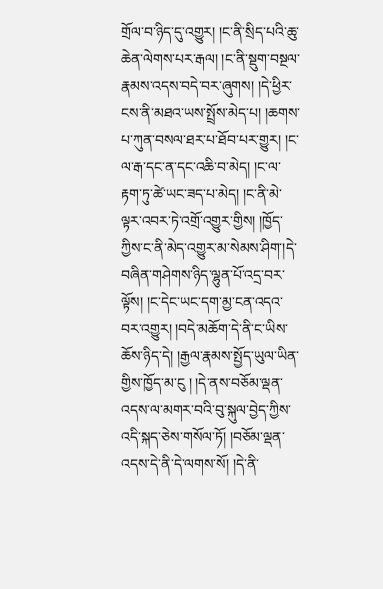གྲོལ་བ་ཉིད་དུ་འགྱུར། །ང་ནི་སྲིད་པའི་ཆུ་ཆེན་ལེགས་པར་རྒལ། །ང་ནི་སྡུག་བསྔལ་རྣམས་འདས་བདེ་བར་ཞུགས། །དེ་ཕྱིར་ངས་ནི་མཐའ་ཡས་སྤྲོས་མེད་པ། །ཆགས་པ་ཀུན་བསལ་ཐར་པ་ཐོབ་པར་གྱུར། །ང་ལ་རྒ་དང་ན་དང་འཆི་བ་མེད། །ང་ལ་རྟག་ཏུ་ཚེ་ཡང་ཟད་པ་མེད། །ང་ནི་མེ་ལྟར་འབར་ཏེ་འགྲོ་འགྱུར་གྱིས། །ཁྱོད་ཀྱིས་ང་ནི་མེད་འགྱུར་མ་སེམས་ཤིག་།དེ་བཞིན་གཤེགས་ཉིད་ལྷུན་པོ་འདྲ་བར་ལྟོས། །ང་དེང་ཡང་དག་མྱ་ངན་འདའ་བར་འགྱུར། །བདེ་མཆོག་དེ་ནི་ང་ཡིས་ཆོས་ཉིད་དེ། །རྒྱལ་རྣམས་སྤྱོད་ཡུལ་ཡིན་གྱིས་ཁྱོད་མ་ངུ ། །དེ་ནས་བཅོམ་ལྡན་འདས་ལ་མགར་བའི་བུ་སྐུལ་བྱེད་ཀྱིས་འདི་སྐད་ཅེས་གསོལ་ཏོ། །བཅོམ་ལྡན་འདས་དེ་ནི་དེ་ལགས་སོ། །དེ་ནི་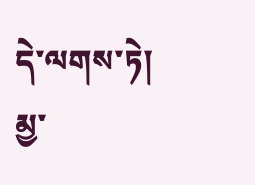དེ་ལགས་ཏེ། མྱ་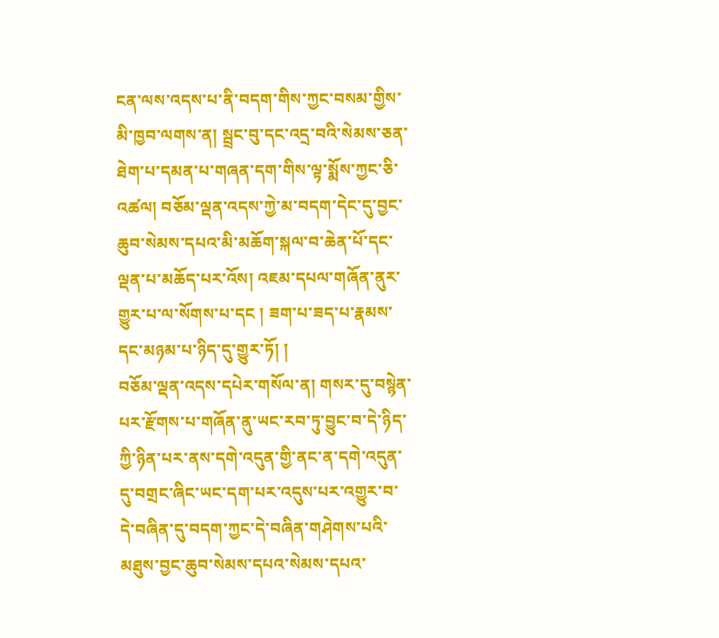ངན་ལས་འདས་པ་ནི་བདག་གིས་ཀྱང་བསམ་གྱིས་མི་ཁྱབ་ལགས་ན། སྦྲང་བུ་དང་འདྲ་བའི་སེམས་ཅན་ཐེག་པ་དམན་པ་གཞན་དག་གིས་ལྟ་སྨོས་ཀྱང་ཅི་འཚལ། བཅོམ་ལྡན་འདས་ཀྱེ་མ་བདག་དེང་དུ་བྱང་ཆུབ་སེམས་དཔའ་མི་མཆོག་སྐལ་བ་ཆེན་པོ་དང་ལྡན་པ་མཆོད་པར་འོས། འཇམ་དཔལ་གཞོན་ནུར་གྱུར་པ་ལ་སོགས་པ་དང ། ཟག་པ་ཟད་པ་རྣམས་དང་མཉམ་པ་ཉིད་དུ་གྱུར་ཏོ། །
བཅོམ་ལྡན་འདས་དཔེར་གསོལ་ན། གསར་དུ་བསྙེན་པར་རྫོགས་པ་གཞོན་ནུ་ཡང་རབ་ཏུ་བྱུང་བ་དེ་ཉིད་ཀྱི་ཉིན་པར་ནས་དགེ་འདུན་གྱི་ནང་ན་དགེ་འདུན་དུ་བགྲང་ཞིང་ཡང་དག་པར་འདུས་པར་འགྱུར་བ་དེ་བཞིན་དུ་བདག་ཀྱང་དེ་བཞིན་གཤེགས་པའི་མཐུས་བྱང་ཆུབ་སེམས་དཔའ་སེམས་དཔའ་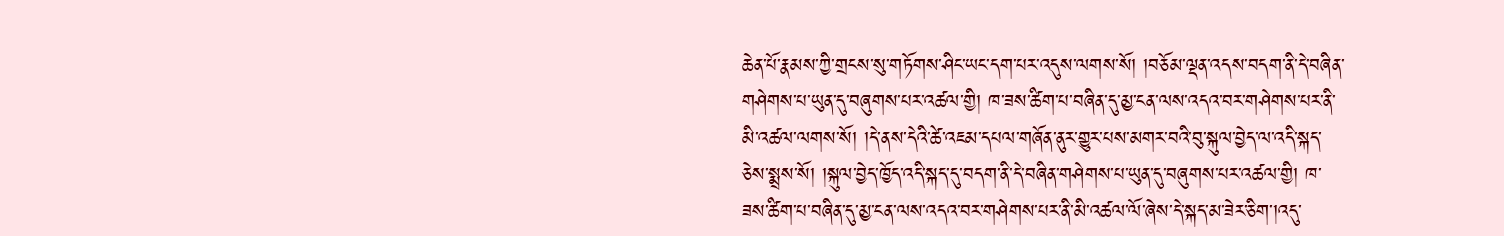ཆེན་པོ་རྣམས་ཀྱི་གྲངས་སུ་གཏོགས་ཤིང་ཡང་དག་པར་འདུས་ལགས་སོ། །བཅོམ་ལྡན་འདས་བདག་ནི་དེ་བཞིན་གཤེགས་པ་ཡུན་དུ་བཞུགས་པར་འཚལ་གྱི། ཁ་ཟས་ཚིག་པ་བཞིན་དུ་མྱ་ངན་ལས་འདའ་བར་གཤེགས་པར་ནི་མི་འཚལ་ལགས་སོ། །དེ་ནས་དེའི་ཚེ་འཇམ་དཔལ་གཞོན་ནུར་གྱུར་པས་མགར་བའི་བུ་སྐུལ་བྱེད་ལ་འདི་སྐད་ཅེས་སྨྲས་སོ། །སྐུལ་བྱེད་ཁྱོད་འདི་སྐད་དུ་བདག་ནི་དེ་བཞིན་གཤེགས་པ་ཡུན་དུ་བཞུགས་པར་འཚལ་གྱི། ཁ་ཟས་ཚིག་པ་བཞིན་དུ་མྱ་ངན་ལས་འདའ་བར་གཤེགས་པར་ནི་མི་འཚལ་ལོ་ཞེས་དེ་སྐད་མ་ཟེར་ཅིག་།འདུ་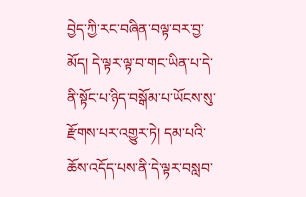བྱེད་ཀྱི་རང་བཞིན་བལྟ་བར་བྱ་མོད། དེ་ལྟར་ལྟ་བ་གང་ཡིན་པ་དེ་ནི་སྟོང་པ་ཉིད་བསྒོམ་པ་ཡོངས་སུ་རྫོགས་པར་འགྱུར་ཏེ། དམ་པའི་ཆོས་འདོད་པས་ནི་དེ་ལྟར་བསླབ་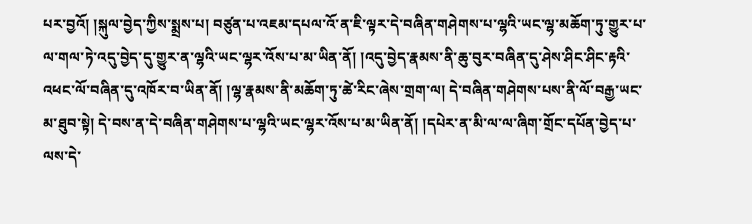པར་བྱའོ། །སྐུལ་བྱེད་ཀྱིས་སྨྲས་པ། བཙུན་པ་འཇམ་དཔལ་འོ་ན་ཇི་ལྟར་དེ་བཞིན་གཤེགས་པ་ལྷའི་ཡང་ལྷ་མཆོག་ཏུ་གྱུར་པ་ལ་གལ་ཏེ་འདུ་བྱེད་དུ་གྱུར་ན་ལྷའི་ཡང་ལྷར་འོས་པ་མ་ཡིན་ནོ། །འདུ་བྱེད་རྣམས་ནི་ཆུ་བུར་བཞིན་དུ་ཤེས་ཤིང་ཤིང་རྟའི་འཕང་ལོ་བཞིན་དུ་འཁོར་བ་ཡིན་ནོ། །ལྷ་རྣམས་ནི་མཆོག་ཏུ་ཚེ་རིང་ཞེས་གྲག་ལ། དེ་བཞིན་གཤེགས་པས་ནི་ལོ་བརྒྱ་ཡང་མ་ཐུབ་སྟེ། དེ་བས་ན་དེ་བཞིན་གཤེགས་པ་ལྷའི་ཡང་ལྷར་འོས་པ་མ་ཡིན་ནོ། །དཔེར་ན་མི་ལ་ལ་ཞིག་གྲོང་དཔོན་བྱེད་པ་ལས་དེ་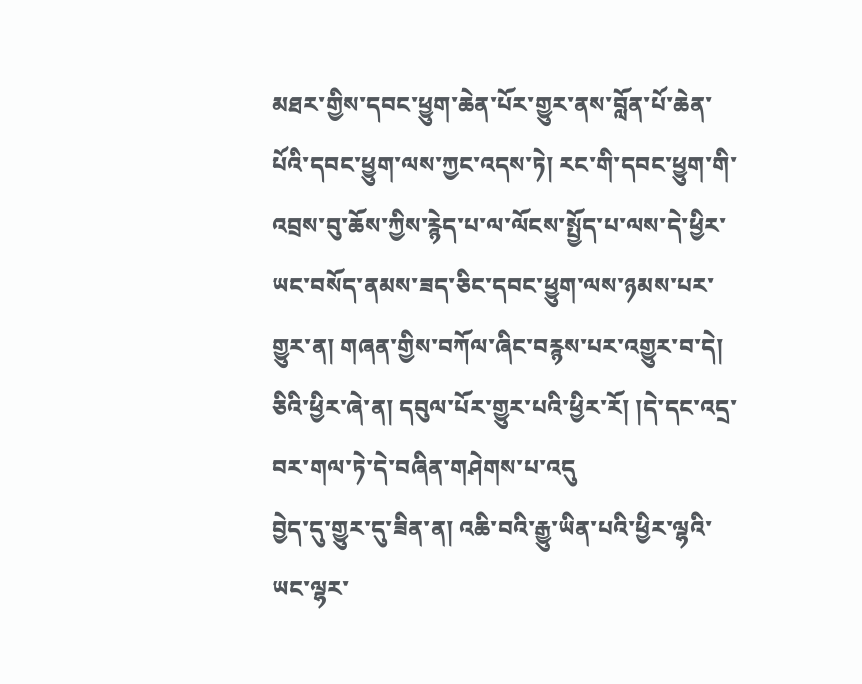མཐར་གྱིས་དབང་ཕྱུག་ཆེན་པོར་གྱུར་ནས་བློན་པོ་ཆེན་པོའི་དབང་ཕྱུག་ལས་ཀྱང་འདས་ཏེ། རང་གི་དབང་ཕྱུག་གི་འབྲས་བུ་ཆོས་ཀྱིས་རྙེད་པ་ལ་ལོངས་སྤྱོད་པ་ལས་དེ་ཕྱིར་ཡང་བསོད་ནམས་ཟད་ཅིང་དབང་ཕྱུག་ལས་ཉམས་པར་གྱུར་ན། གཞན་གྱིས་བཀོལ་ཞིང་བརྙས་པར་འགྱུར་བ་དེ། ཅིའི་ཕྱིར་ཞེ་ན། དབུལ་པོར་གྱུར་པའི་ཕྱིར་རོ། །དེ་དང་འདྲ་བར་གལ་ཏེ་དེ་བཞིན་གཤེགས་པ་འདུ
བྱེད་དུ་གྱུར་དུ་ཟིན་ན། འཆི་བའི་རྒྱུ་ཡིན་པའི་ཕྱིར་ལྷའི་ཡང་ལྷར་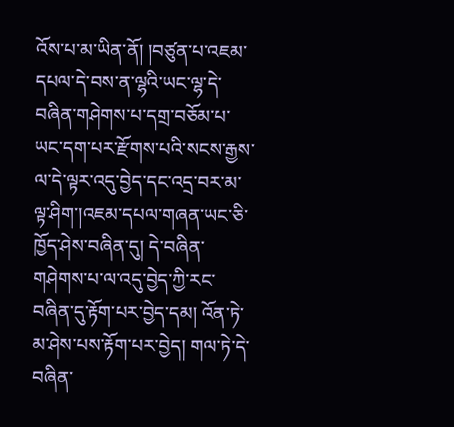འོས་པ་མ་ཡིན་ནོ། །བཙུན་པ་འཇམ་དཔལ་དེ་བས་ན་ལྷའི་ཡང་ལྷ་དེ་བཞིན་གཤེགས་པ་དགྲ་བཅོམ་པ་ཡང་དག་པར་རྫོགས་པའི་སངས་རྒྱས་ལ་དེ་ལྟར་འདུ་བྱེད་དང་འདྲ་བར་མ་ལྟ་ཤིག་།འཇམ་དཔལ་གཞན་ཡང་ཅི་ཁྱོད་ཤེས་བཞིན་དུ། དེ་བཞིན་གཤེགས་པ་ལ་འདུ་བྱེད་ཀྱི་རང་བཞིན་དུ་རྟོག་པར་བྱེད་དམ། འོན་ཏེ་མ་ཤེས་པས་རྟོག་པར་བྱེད། གལ་ཏེ་དེ་བཞིན་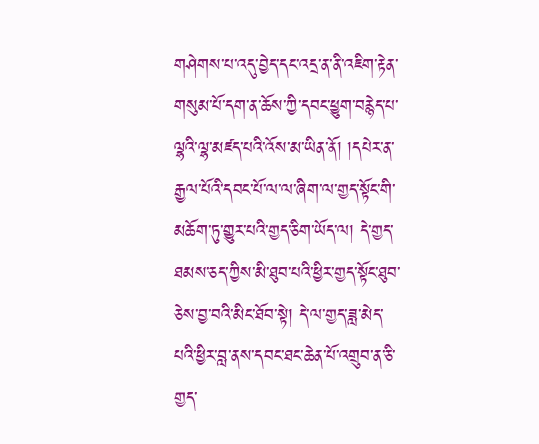གཤེགས་པ་འདུ་བྱེད་དང་འདྲ་ན་ནི་འཇིག་རྟེན་གསུམ་པོ་དག་ན་ཆོས་ཀྱི་དབང་ཕྱུག་བརྙེད་པ་ལྷའི་ལྷ་མཛད་པའི་འོས་མ་ཡིན་ནོ། །དཔེར་ན་རྒྱལ་པོའི་དབང་པོ་ལ་ལ་ཞིག་ལ་གྱད་སྟོང་གི་མཆོག་ཏུ་གྱུར་པའི་གྱད་ཅིག་ཡོད་ལ། དེ་གྱད་ཐམས་ཅད་ཀྱིས་མི་ཐུབ་པའི་ཕྱིར་གྱད་སྟོང་ཐུབ་ཅེས་བྱ་བའི་མིང་ཐོབ་སྟེ། དེ་ལ་གྱད་ཟླ་མེད་པའི་ཕྱིར་བླ་ནས་དབང་ཐང་ཆེན་པོ་འགྲུབ་ན་ཅི་གྱད་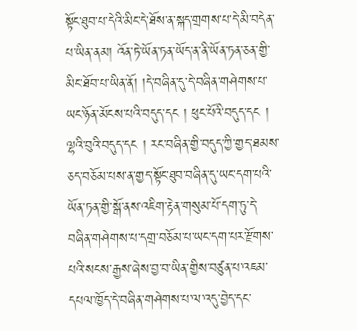སྟོང་ཐུབ་པ་དེའི་མིང་དེ་ཐོས་ན་སྐད་གྲགས་པ་དེ་མི་བདེན་པ་ཡིན་ནམ། འོན་ཏེ་ཡོན་ཏན་ཡོད་ན་ནི་ཡོན་ཏན་ཅན་གྱི་མིང་ཐོབ་པ་ཡིན་ནོ། །དེ་བཞིན་དུ་དེ་བཞིན་གཤེགས་པ་ཡང་ཉོན་མོངས་པའི་བདུད་དང ། ཕུང་པོའི་བདུད་དང ། ལྷའི་བུའི་བདུད་དང ། རང་བཞིན་གྱི་བདུད་ཀྱི་གྱད་ཐམས་ཅད་བཅོམ་པས་ན་གྱད་སྟོང་ཐུབ་བཞིན་དུ་ཡང་དག་པའི་ཡོན་ཏན་གྱི་སྒོ་ནས་འཇིག་རྟེན་གསུམ་པོ་དག་ཏུ་དེ་བཞིན་གཤེགས་པ་དགྲ་བཅོམ་པ་ཡང་དག་པར་རྫོགས་པའི་སངས་རྒྱས་ཞེས་བྱ་བ་ཡིན་གྱིས་བཙུན་པ་འཇམ་དཔལ་ཁྱོད་དེ་བཞིན་གཤེགས་པ་ལ་འདུ་བྱེད་དང་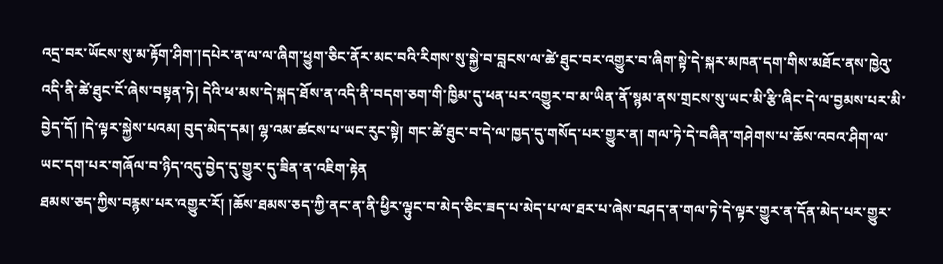འདྲ་བར་ཡོངས་སུ་མ་རྟོག་ཤིག་།དཔེར་ན་ལ་ལ་ཞིག་ཕྱུག་ཅིང་ནོར་མང་བའི་རིགས་སུ་སྐྱེ་བ་བླངས་ལ་ཚེ་ཐུང་བར་འགྱུར་བ་ཞིག་སྟེ་དེ་སྐར་མཁན་དག་གིས་མཐོང་ནས་ཁྱེའུ་འདི་ནི་ཚེ་ཐུང་ངོ་ཞེས་བསྟན་ཏེ། དེའི་ཕ་མས་དེ་སྐད་ཐོས་ན་འདི་ནི་བདག་ཅག་གི་ཁྱིམ་དུ་ཕན་པར་འགྱུར་བ་མ་ཡིན་ནོ་སྙམ་ནས་གྲངས་སུ་ཡང་མི་རྩི་ཞིང་དེ་ལ་བྱམས་པར་མི་བྱེད་དོ། །དེ་ལྟར་སྐྱེས་པའམ། བུད་མེད་དམ། ལྷ་འམ་ཚངས་པ་ཡང་རུང་སྟེ། གང་ཚེ་ཐུང་བ་དེ་ལ་ཁྱད་དུ་གསོད་པར་གྱུར་ན། གལ་ཏེ་དེ་བཞིན་གཤེགས་པ་ཆོས་འབའ་ཤིག་ལ་ཡང་དག་པར་གཞོལ་བ་ཉིད་འདུ་བྱེད་དུ་གྱུར་དུ་ཟིན་ན་འཇིག་རྟེན
ཐམས་ཅད་ཀྱིས་བརྙས་པར་འགྱུར་རོ། །ཆོས་ཐམས་ཅད་ཀྱི་ནང་ན་ནི་ཕྱིར་ལྟུང་བ་མེད་ཅིང་ཟད་པ་མེད་པ་ལ་ཐར་པ་ཞེས་བཤད་ན་གལ་ཏེ་དེ་ལྟར་གྱུར་ན་དོན་མེད་པར་གྱུར་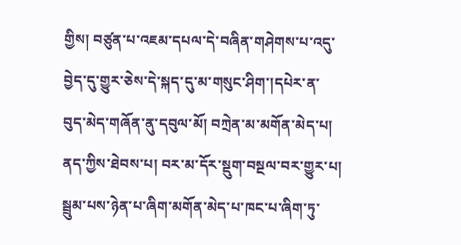གྱིས། བཙུན་པ་འཇམ་དཔལ་དེ་བཞིན་གཤེགས་པ་འདུ་བྱེད་དུ་གྱུར་ཅེས་དེ་སྐད་དུ་མ་གསུང་ཤིག་།དཔེར་ན་བུད་མེད་གཞོན་ནུ་དབུལ་མོ། བཀྲེན་མ་མགོན་མེད་པ། ནད་ཀྱིས་ཐེབས་པ། བར་མ་དོར་སྡུག་བསྔལ་བར་གྱུར་པ། སྦྲུམ་པས་ཉེན་པ་ཞིག་མགོན་མེད་པ་ཁང་པ་ཞིག་ཏུ་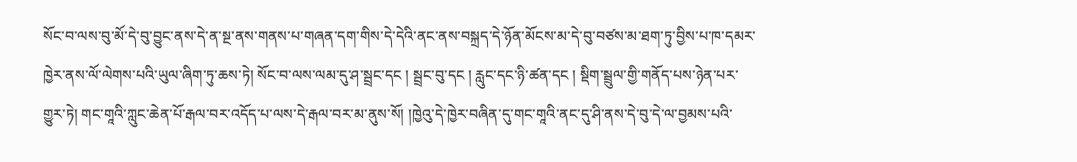སོང་བ་ལས་བུ་མོ་དེ་བུ་བྱུང་ནས་དེ་ན་སྔ་ནས་གནས་པ་གཞན་དག་གིས་དེ་དེའི་ནང་ནས་བསྐྲད་དེ་ཉོན་མོངས་མ་དེ་བུ་བཙས་མ་ཐག་ཏུ་བྱིས་པ་ཁ་དམར་ཁྱེར་ནས་ལོ་ལེགས་པའི་ཡུལ་ཞིག་ཏུ་ཆས་ཏེ། སོང་བ་ལས་ལམ་དུ་ཤ་སྦྲང་དང ། སྦྲང་བུ་དང ། རླུང་དང་ཉི་ཚན་དང ། སྡིག་སྦྲུལ་གྱི་གནོད་པས་ཉེན་པར་གྱུར་ཏེ། གང་གཱའི་ཀླུང་ཆེན་པོ་རྒལ་བར་འདོད་པ་ལས་དེ་རྒལ་བར་མ་ནུས་སོ། །ཁྱེའུ་དེ་ཁྱེར་བཞིན་དུ་གང་གཱའི་ནང་དུ་ཤི་ནས་དེ་བུ་དེ་ལ་བྱམས་པའི་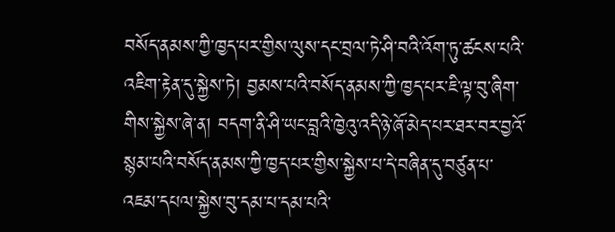བསོད་ནམས་ཀྱི་ཁྱད་པར་གྱིས་ལུས་དང་བྲལ་ཏེ་ཤི་བའི་འོག་ཏུ་ཚངས་པའི་འཇིག་རྟེན་དུ་སྐྱེས་ཏེ། བྱམས་པའི་བསོད་ནམས་ཀྱི་ཁྱད་པར་ཇི་ལྟ་བུ་ཞིག་གིས་སྐྱེས་ཞེ་ན། བདག་ནི་ཤི་ཡང་བླའི་ཁྱེའུ་འདི་ཉེ་ཞོ་མེད་པར་ཐར་བར་བྱའོ་སྙམ་པའི་བསོད་ནམས་ཀྱི་ཁྱད་པར་གྱིས་སྐྱེས་པ་དེ་བཞིན་དུ་བཙུན་པ་འཇམ་དཔལ་སྐྱེས་བུ་དམ་པ་དམ་པའི་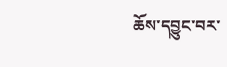ཆོས་དབྱུང་བར་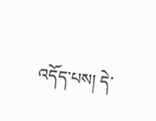འདོད་པས། དེ་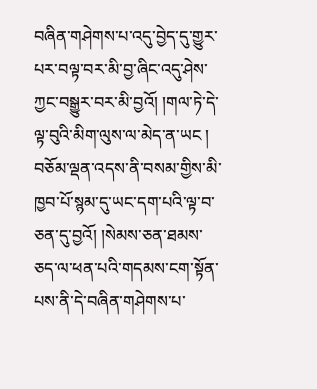བཞིན་གཤེགས་པ་འདུ་བྱེད་དུ་གྱུར་པར་བལྟ་བར་མི་བྱ་ཞིང་འདུ་ཤེས་ཀྱང་བསྒྱུར་བར་མི་བྱའོ། །གལ་ཏེ་དེ་ལྟ་བུའི་མིག་ལུས་ལ་མེད་ན་ཡང ། བཅོམ་ལྡན་འདས་ནི་བསམ་གྱིས་མི་ཁྱབ་པོ་སྙམ་དུ་ཡང་དག་པའི་ལྟ་བ་ཅན་དུ་བྱའོ། །སེམས་ཅན་ཐམས་ཅད་ལ་ཕན་པའི་གདམས་ངག་སྟོན་པས་ནི་དེ་བཞིན་གཤེགས་པ་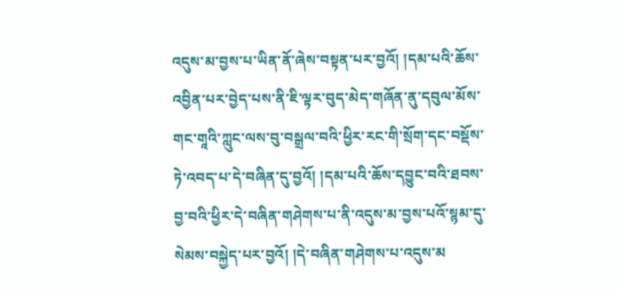འདུས་མ་བྱས་པ་ཡིན་ནོ་ཞེས་བསྟན་པར་བྱའོ། །དམ་པའི་ཆོས་འབྱིན་པར་བྱེད་པས་ནི་ཇི་ལྟར་བུད་མེད་གཞོན་ནུ་དབུལ་མོས་གང་གཱའི་ཀླུང་ལས་བུ་བསྒྲལ་བའི་ཕྱིར་རང་གི་སྲོག་དང་བསྡོས་ཏེ་འབད་པ་དེ་བཞིན་དུ་བྱའོ། །དམ་པའི་ཆོས་དབྱུང་བའི་ཐབས་བྱ་བའི་ཕྱིར་དེ་བཞིན་གཤེགས་པ་ནི་འདུས་མ་བྱས་པའོ་སྙམ་དུ་སེམས་བསྐྱེད་པར་བྱའོ། །དེ་བཞིན་གཤེགས་པ་འདུས་མ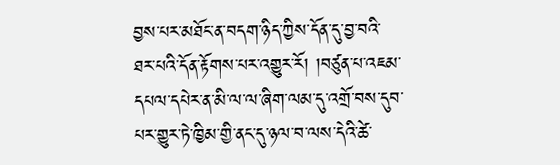བྱས་པར་མཐོང་ན་བདག་ཉིད་ཀྱིས་དོན་དུ་བྱ་བའི་ཐར་པའི་དོན་རྟོགས་པར་འགྱུར་རོ། །བཙུན་པ་འཇམ་དཔལ་དཔེར་ན་མི་ལ་ལ་ཞིག་ལམ་དུ་འགྲོ་བས་དུབ་པར་གྱུར་ཏེ་ཁྱིམ་གྱི་ནང་དུ་ཉལ་བ་ལས་དེའི་ཚེ་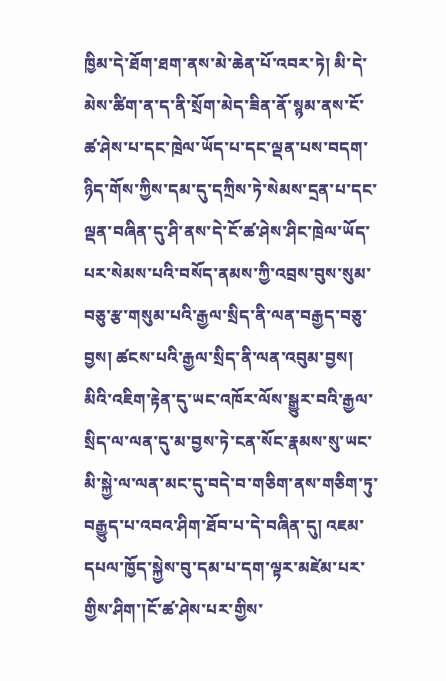ཁྱིམ་དེ་ཐོག་ཐག་ནས་མེ་ཆེན་པོ་འབར་ཏེ། མི་དེ་མེས་ཚིག་ན་ད་ནི་སྲོག་མེད་ཟིན་ནོ་སྙམ་ནས་ངོ་ཚ་ཤེས་པ་དང་ཁྲེལ་ཡོད་པ་དང་ལྡན་པས་བདག་ཉིད་གོས་ཀྱིས་དམ་དུ་དཀྲིས་ཏེ་སེམས་དྲན་པ་དང་ལྡན་བཞིན་དུ་ཤི་ནས་དེ་ངོ་ཚ་ཤེས་ཤིང་ཁྲེལ་ཡོད་པར་སེམས་པའི་བསོད་ནམས་ཀྱི་འབྲས་བུས་སུམ་བཅུ་རྩ་གསུམ་པའི་རྒྱལ་སྲིད་ནི་ལན་བརྒྱད་བཅུ་བྱས། ཚངས་པའི་རྒྱལ་སྲིད་ནི་ལན་འབུམ་བྱས། མིའི་འཇིག་རྟེན་དུ་ཡང་འཁོར་ལོས་སྒྱུར་བའི་རྒྱལ་སྲིད་ལ་ལན་དུ་མ་བྱས་ཏེ་ངན་སོང་རྣམས་སུ་ཡང་མི་སྐྱེ་ལ་ལན་མང་དུ་བདེ་བ་གཅིག་ནས་གཅིག་ཏུ་བརྒྱུད་པ་འབའ་ཤིག་ཐོབ་པ་དེ་བཞིན་དུ། འཇམ་དཔལ་ཁྱོད་སྐྱེས་བུ་དམ་པ་དག་ལྟར་མཛེམ་པར་གྱིས་ཤིག་།ངོ་ཚ་ཤེས་པར་གྱིས་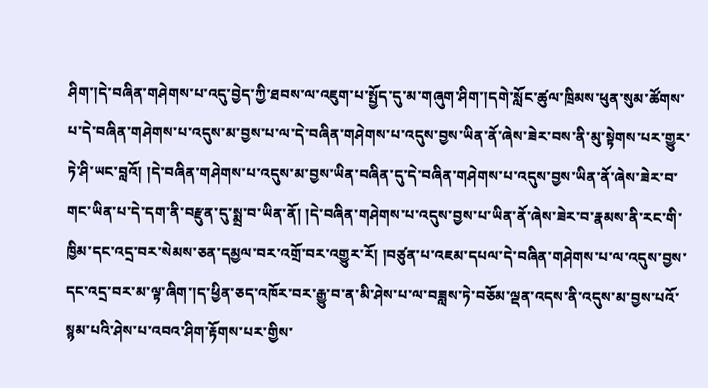ཤིག་།དེ་བཞིན་གཤེགས་པ་འདུ་བྱེད་ཀྱི་ཐབས་ལ་འཇུག་པ་སྤྱོད་དུ་མ་གཞུག་ཤིག་།དགེ་སློང་ཚུལ་ཁྲིམས་ཕུན་སུམ་ཚོགས་པ་དེ་བཞིན་གཤེགས་པ་འདུས་མ་བྱས་པ་ལ་དེ་བཞིན་གཤེགས་པ་འདུས་བྱས་ཡིན་ནོ་ཞེས་ཟེར་བས་ནི་མུ་སྟེགས་པར་གྱུར་ཏེ་ཤི་ཡང་བླའོ། །དེ་བཞིན་གཤེགས་པ་འདུས་མ་བྱས་ཡིན་བཞིན་དུ་དེ་བཞིན་གཤེགས་པ་འདུས་བྱས་ཡིན་ནོ་ཞེས་ཟེར་བ་གང་ཡིན་པ་དེ་དག་ནི་བརྫུན་དུ་སྨྲ་བ་ཡིན་ནོ། །དེ་བཞིན་གཤེགས་པ་འདུས་བྱས་པ་ཡིན་ནོ་ཞེས་ཟེར་བ་རྣམས་ནི་རང་གི་ཁྱིམ་དང་འདྲ་བར་སེམས་ཅན་དམྱལ་བར་འགྲོ་བར་འགྱུར་རོ། །བཙུན་པ་འཇམ་དཔལ་དེ་བཞིན་གཤེགས་པ་ལ་འདུས་བྱས་དང་འདྲ་བར་མ་ལྟ་ཞིག་།ད་ཕྱིན་ཅད་འཁོར་བར་རྒྱུ་བ་ན་མི་ཤེས་པ་ལ་བཟླས་ཏེ་བཅོམ་ལྡན་འདས་ནི་འདུས་མ་བྱས་པའོ་སྙམ་པའི་ཤེས་པ་འབའ་ཤིག་རྟོགས་པར་གྱིས་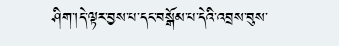ཤིག་།དེ་ལྟར་བྱས་པ་དང་བསྒོམ་པ་དེའི་འབྲས་བུས་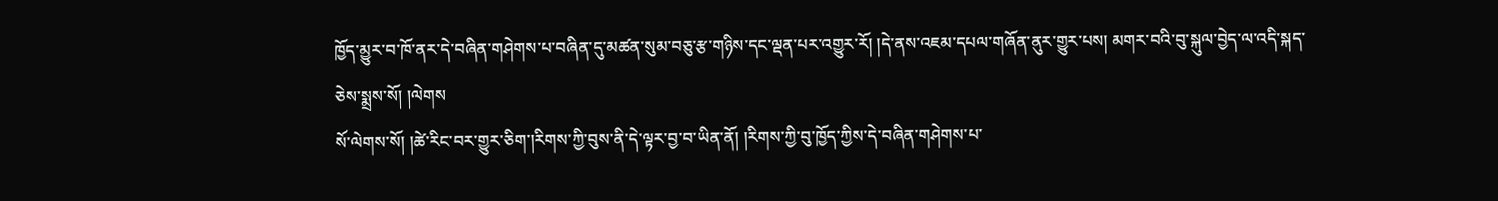ཁྱོད་མྱུར་བ་ཁོ་ནར་དེ་བཞིན་གཤེགས་པ་བཞིན་དུ་མཚན་སུམ་བཅུ་རྩ་གཉིས་དང་ལྡན་པར་འགྱུར་རོ། །དེ་ནས་འཇམ་དཔལ་གཞོན་ནུར་གྱུར་པས། མགར་བའི་བུ་སྐུལ་བྱེད་ལ་འདི་སྐད་ཅེས་སྨྲས་སོ། །ལེགས
སོ་ལེགས་སོ། །ཚེ་རིང་བར་གྱུར་ཅིག་།རིགས་ཀྱི་བུས་ནི་དེ་ལྟར་བྱ་བ་ཡིན་ནོ། །རིགས་ཀྱི་བུ་ཁྱོད་ཀྱིས་དེ་བཞིན་གཤེགས་པ་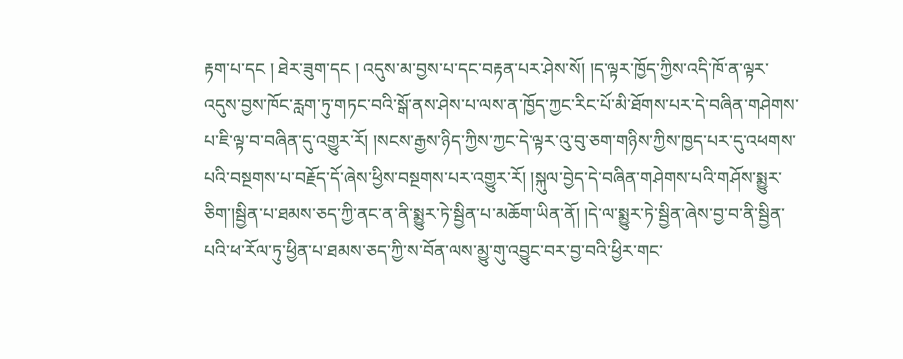རྟག་པ་དང ། ཐེར་ཟུག་དང ། འདུས་མ་བྱས་པ་དང་བརྟན་པར་ཤེས་སོ། །ད་ལྟར་ཁྱོད་ཀྱིས་འདི་ཁོ་ན་ལྟར་འདུས་བྱས་ཁོང་རླག་ཏུ་གཏང་བའི་སྒོ་ནས་ཤེས་པ་ལས་ན་ཁྱོད་ཀྱང་རིང་པོ་མི་ཐོགས་པར་དེ་བཞིན་གཤེགས་པ་ཇི་ལྟ་བ་བཞིན་དུ་འགྱུར་རོ། །སངས་རྒྱས་ཉིད་ཀྱིས་ཀྱང་དེ་ལྟར་འུ་བུ་ཅག་གཉིས་ཀྱིས་ཁྱད་པར་དུ་འཕགས་པའི་བསྔགས་པ་བརྗོད་དོ་ཞེས་ཕྱིས་བསྔགས་པར་འགྱུར་རོ། །སྐུལ་བྱེད་དེ་བཞིན་གཤེགས་པའི་གཤོས་སྨྱུར་ཅིག་།སྦྱིན་པ་ཐམས་ཅད་ཀྱི་ནང་ན་ནི་སྨྱུར་ཏེ་སྦྱིན་པ་མཆོག་ཡིན་ནོ། །དེ་ལ་སྨྱུར་ཏེ་སྦྱིན་ཞེས་བྱ་བ་ནི་སྦྱིན་པའི་ཕ་རོལ་ཏུ་ཕྱིན་པ་ཐམས་ཅད་ཀྱི་ས་བོན་ལས་མྱུ་གུ་འབྱུང་བར་བྱ་བའི་ཕྱིར་གང་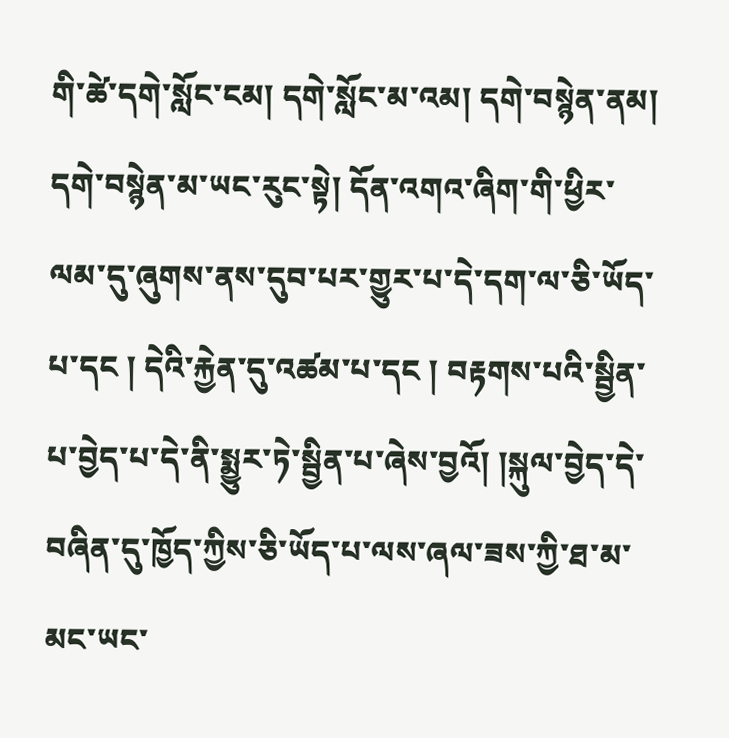གི་ཚེ་དགེ་སློང་ངམ། དགེ་སློང་མ་འམ། དགེ་བསྙེན་ནམ། དགེ་བསྙེན་མ་ཡང་རུང་སྟེ། དོན་འགའ་ཞིག་གི་ཕྱིར་ལམ་དུ་ཞུགས་ནས་དུབ་པར་གྱུར་པ་དེ་དག་ལ་ཅི་ཡོད་པ་དང ། དེའི་རྐྱེན་དུ་འཚམ་པ་དང ། བརྟགས་པའི་སྦྱིན་པ་བྱེད་པ་དེ་ནི་སྨྱུར་ཏེ་སྦྱིན་པ་ཞེས་བྱའོ། །སྐུལ་བྱེད་དེ་བཞིན་དུ་ཁྱོད་ཀྱིས་ཅི་ཡོད་པ་ལས་ཞལ་ཟས་ཀྱི་ཐ་མ་མང་ཡང་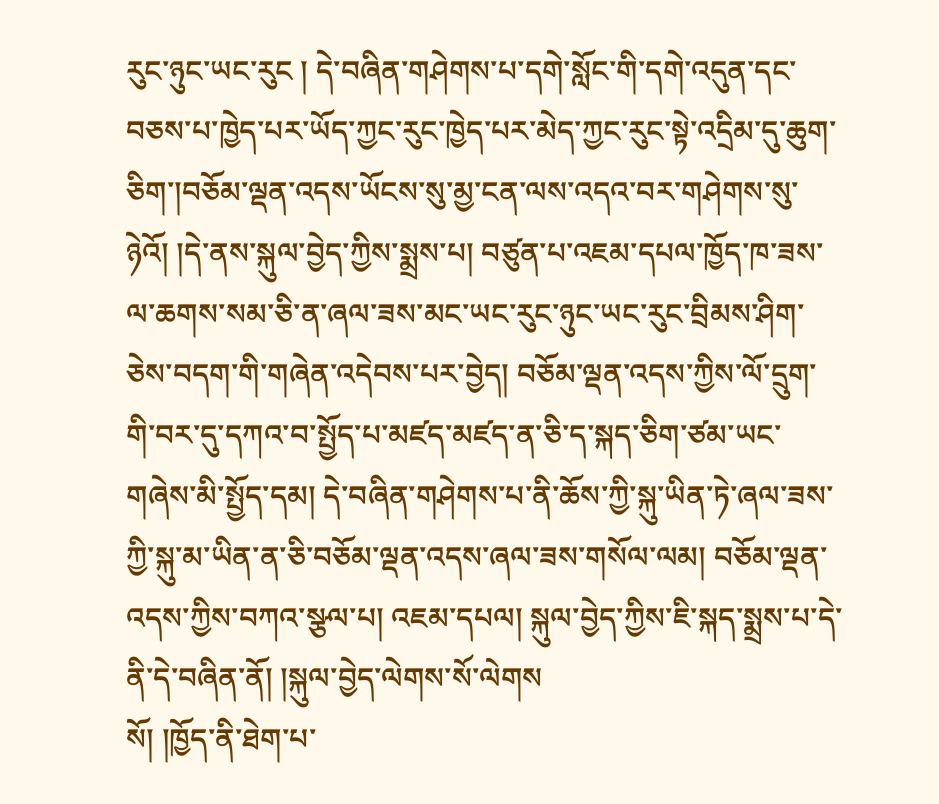རུང་ཉུང་ཡང་རུང ། དེ་བཞིན་གཤེགས་པ་དགེ་སློང་གི་དགེ་འདུན་དང་བཅས་པ་ཁྱེད་པར་ཡོད་ཀྱང་རུང་ཁྱེད་པར་མེད་ཀྱང་རུང་སྟེ་འདྲིམ་དུ་ཆུག་ཅིག་།བཅོམ་ལྡན་འདས་ཡོངས་སུ་མྱ་ངན་ལས་འདའ་བར་གཤེགས་སུ་ཉེའོ། །དེ་ནས་སྐུལ་བྱེད་ཀྱིས་སྨྲས་པ། བཙུན་པ་འཇམ་དཔལ་ཁྱོད་ཁ་ཟས་ལ་ཆགས་སམ་ཅི་ན་ཞལ་ཟས་མང་ཡང་རུང་ཉུང་ཡང་རུང་བྲིམས་ཤིག་ཅེས་བདག་གི་གཞེན་འདེབས་པར་བྱེད། བཅོམ་ལྡན་འདས་ཀྱིས་ལོ་དྲུག་གི་བར་དུ་དཀའ་བ་སྤྱོད་པ་མཛད་མཛད་ན་ཅི་ད་སྐད་ཅིག་ཙམ་ཡང་གཞེས་མི་སྤྱོད་དམ། དེ་བཞིན་གཤེགས་པ་ནི་ཆོས་ཀྱི་སྐུ་ཡིན་ཏེ་ཞལ་ཟས་ཀྱི་སྐུ་མ་ཡིན་ན་ཅི་བཅོམ་ལྡན་འདས་ཞལ་ཟས་གསོལ་ལམ། བཅོམ་ལྡན་འདས་ཀྱིས་བཀའ་སྩལ་པ། འཇམ་དཔལ། སྐུལ་བྱེད་ཀྱིས་ཇི་སྐད་སྨྲས་པ་དེ་ནི་དེ་བཞིན་ནོ། །སྐུལ་བྱེད་ལེགས་སོ་ལེགས
སོ། །ཁྱོད་ནི་ཐེག་པ་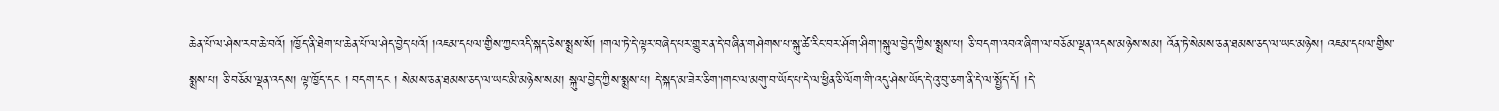ཆེན་པོ་ལ་ཤེས་རབ་ཆེ་བའོ། །ཁྱོད་ནི་ཐེག་པ་ཆེན་པོ་ལ་ཤེད་བྱེད་པའོ། །འཇམ་དཔལ་གྱིས་ཀྱང་འདི་སྐད་ཅེས་སྨྲས་སོ། །གལ་ཏེ་དེ་ལྟར་བཞེད་པར་གྱུར་ན་དེ་བཞིན་གཤེགས་པ་སྐུ་ཚེ་རིང་བར་ཤོག་ཤིག་།སྐུལ་བྱེད་ཀྱིས་སྨྲས་པ། ཅི་བདག་འབའ་ཞིག་ལ་བཅོམ་ལྡན་འདས་མཉེས་སམ། འོན་ཏེ་སེམས་ཅན་ཐམས་ཅད་ལ་ཡང་མཉེས། འཇམ་དཔལ་གྱིས་སྨྲས་པ། ཅི་བཅོམ་ལྡན་འདས། ལྟ་ཁྱོད་དང ། བདག་དང ། སེམས་ཅན་ཐམས་ཅད་ལ་ཡང་མི་མཉེས་སམ། སྐུལ་བྱེད་ཀྱིས་སྨྲས་པ། དེ་སྐད་མ་ཟེར་ཅིག་།གང་ལ་མགུ་བ་ཡོད་པ་དེ་ལ་ཕྱིན་ཅི་ལོག་གི་འདུ་ཤེས་ཡོད་དེ་འུ་བུ་ཅག་ནི་དེ་ལ་སྤྱོད་དོ། །དེ་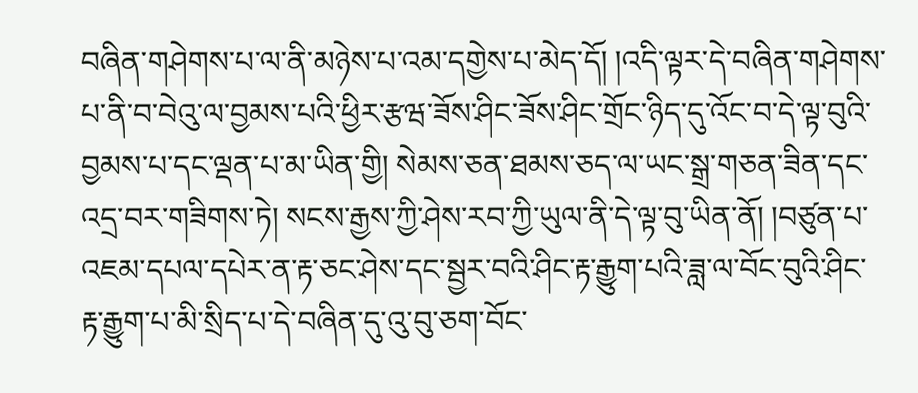བཞིན་གཤེགས་པ་ལ་ནི་མཉེས་པ་འམ་དགྱེས་པ་མེད་དོ། །འདི་ལྟར་དེ་བཞིན་གཤེགས་པ་ནི་བ་བེའུ་ལ་བྱམས་པའི་ཕྱིར་རྩཝ་ཟོས་ཤིང་ཟོས་ཤིང་གྲོང་ཉིད་དུ་འོང་བ་དེ་ལྟ་བུའི་བྱམས་པ་དང་ལྡན་པ་མ་ཡིན་གྱི། སེམས་ཅན་ཐམས་ཅད་ལ་ཡང་སྒྲ་གཅན་ཟིན་དང་འདྲ་བར་གཟིགས་ཏེ། སངས་རྒྱས་ཀྱི་ཤེས་རབ་ཀྱི་ཡུལ་ནི་དེ་ལྟ་བུ་ཡིན་ནོ། །བཙུན་པ་འཇམ་དཔལ་དཔེར་ན་རྟ་ཅང་ཤེས་དང་སྦྱར་བའི་ཤིང་རྟ་རྒྱུག་པའི་ཟླ་ལ་བོང་བུའི་ཤིང་རྟ་རྒྱུག་པ་མི་སྲིད་པ་དེ་བཞིན་དུ་འུ་བུ་ཅག་བོང་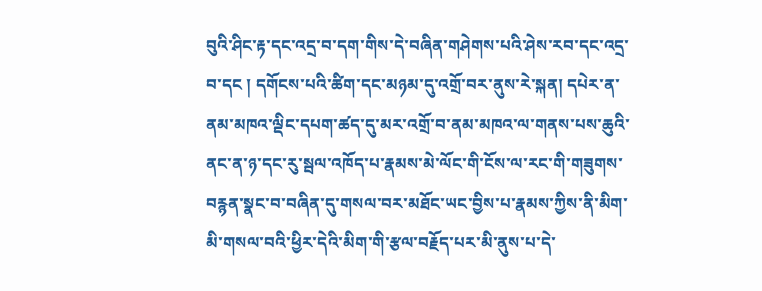བུའི་ཤིང་རྟ་དང་འདྲ་བ་དག་གིས་དེ་བཞིན་གཤེགས་པའི་ཤེས་རབ་དང་འདྲ་བ་དང ། དགོངས་པའི་ཚིག་དང་མཉམ་དུ་འགྲོ་བར་ནུས་རེ་སྐན། དཔེར་ན་ནམ་མཁའ་ལྡིང་དཔག་ཚད་དུ་མར་འགྲོ་བ་ནམ་མཁའ་ལ་གནས་པས་ཆུའི་ནང་ན་ཉ་དང་རུ་སྦལ་འཁོད་པ་རྣམས་མེ་ལོང་གི་ངོས་ལ་རང་གི་གཟུགས་བརྙན་སྣང་བ་བཞིན་དུ་གསལ་བར་མཐོང་ཡང་བྱིས་པ་རྣམས་ཀྱིས་ནི་མིག་མི་གསལ་བའི་ཕྱིར་དེའི་མིག་གི་རྩལ་བརྗོད་པར་མི་ནུས་པ་དེ་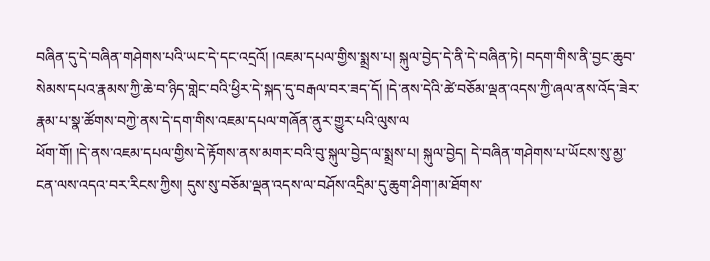བཞིན་དུ་དེ་བཞིན་གཤེགས་པའི་ཡང་དེ་དང་འདྲའོ། །འཇམ་དཔལ་གྱིས་སྨྲས་པ། སྐུལ་བྱེད་དེ་ནི་དེ་བཞིན་ཏེ། བདག་གིས་ནི་བྱང་ཆུབ་སེམས་དཔའ་རྣམས་ཀྱི་ཆེ་བ་ཉིད་གླེང་བའི་ཕྱིར་དེ་སྐད་དུ་བརྒལ་བར་ཟད་དོ། །དེ་ནས་དེའི་ཚེ་བཅོམ་ལྡན་འདས་ཀྱི་ཞལ་ནས་འོད་ཟེར་རྣམ་པ་སྣ་ཚོགས་བཀྱེ་ནས་དེ་དག་གིས་འཇམ་དཔལ་གཞོན་ནུར་གྱུར་པའི་ལུས་ལ
ཕོག་གོ། །དེ་ནས་འཇམ་དཔལ་གྱིས་དེ་རྟོགས་ནས་མགར་བའི་བུ་སྐུལ་བྱེད་ལ་སྨྲས་པ། སྐུལ་བྱེད། དེ་བཞིན་གཤེགས་པ་ཡོངས་སུ་མྱ་ངན་ལས་འདའ་བར་རིངས་ཀྱིས། དུས་སུ་བཅོམ་ལྡན་འདས་ལ་བཤོས་འདྲིམ་དུ་ཆུག་ཤིག་།མ་ཐོགས་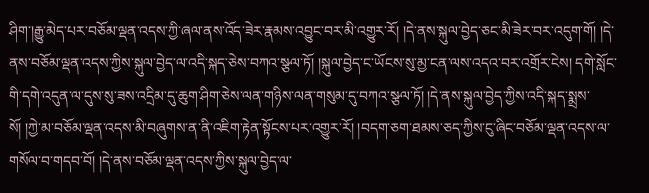ཤིག་།རྒྱུ་མེད་པར་བཅོམ་ལྡན་འདས་ཀྱི་ཞལ་ནས་འོད་ཟེར་རྣམས་འབྱུང་བར་མི་འགྱུར་རོ། །དེ་ནས་སྐུལ་བྱེད་ཅང་མི་ཟེར་བར་འདུག་གོ། །དེ་ནས་བཅོམ་ལྡན་འདས་ཀྱིས་སྐུལ་བྱེད་ལ་འདི་སྐད་ཅེས་བཀའ་སྩལ་ཏོ། །སྐུལ་བྱེད་ང་ཡོངས་སུ་མྱ་ངན་ལས་འདའ་བར་འགྲོར་ངེས། དགེ་སློང་གི་དགེ་འདུན་ལ་དུས་སུ་ཟས་འདྲིམ་དུ་ཆུག་ཤིག་ཅེས་ལན་གཉིས་ལན་གསུམ་དུ་བཀའ་སྩལ་ཏོ། །དེ་ནས་སྐུལ་བྱེད་ཀྱིས་འདི་སྐད་སྨྲས་སོ། །ཀྱེ་མ་བཅོམ་ལྡན་འདས་མི་བཞུགས་ན་ནི་འཇིག་རྟེན་སྟོངས་པར་འགྱུར་རོ། །བདག་ཅག་ཐམས་ཅད་ཀྱིས་ངུ་ཞིང་བཅོམ་ལྡན་འདས་ལ་གསོལ་བ་གདབ་བོ། །དེ་ནས་བཅོམ་ལྡན་འདས་ཀྱིས་སྐུལ་བྱེད་ལ་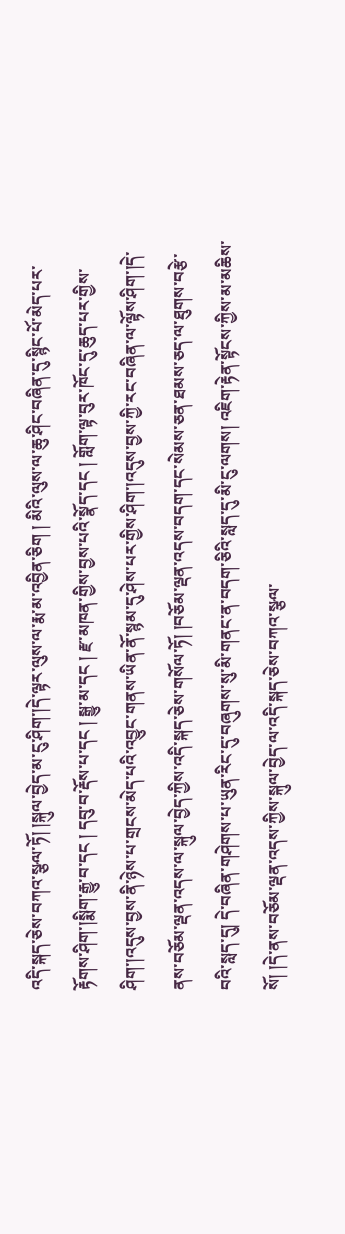འདི་སྐད་ཅེས་བཀའ་སྩལ་ཏོ། །སྐུལ་བྱེད་མ་ངུ་ཤིག་།དེ་ལྟར་ལུས་ལ་རྨ་མ་འབྱིན་ཅིག ། མིའི་ལུས་ལ་ཆུ་ཤིང་བཞིན་དུ་སྙིང་པོ་མེད་པར་རྟོགས་ཤིག་།སྨིག་རྒྱུ་བ་དང ། དབུ་བ་རྡོས་པ་དང ། སྒྱུ་མ་དང ། རྫ་མཁན་གྱིས་བྱས་པའི་སྣོད་དང ། གློག་ལྟ་བུར་ཁོང་དུ་ཆུད་པར་གྱིས་ཤིག་།འདུས་བྱས་ནི་ཉེས་པ་གྲངས་མེད་པའི་འབྱུང་གནས་ཡིན་ནོ་སྙམ་དུ་ཤེས་པར་གྱིས་ཤིག་།འདུས་བྱས་ཀྱི་རང་བཞིན་ལ་ལྟོས་ཤིག་།དེ་ནས་བཅོམ་ལྡན་འདས་ལ་སྐུལ་བྱེད་ཀྱིས་འདི་སྐད་ཅེས་གསོལ་ཏོ། །བཅོམ་ལྡན་འདས་བདག་དང་སེམས་ཅན་ཐམས་ཅད་ལ་ཐུགས་བརྩེ་བའི་སླད་དུ། དེ་བཞིན་གཤེགས་པ་ཡུན་རིང་དུ་བཞུགས་སུ་མི་གནང་ན་བདག་ཅིའི་སླད་དུ་མི་ངུ་ལགས། འཇིག་རྟེན་སྟོངས་ཀྱིས་མ་མཆིས་སོ། །དེ་ནས་བཅོམ་ལྡན་འདས་ཀྱིས་སྐུལ་བྱེད་ལ་འདི་སྐད་ཅེས་བཀའ་སྩལ་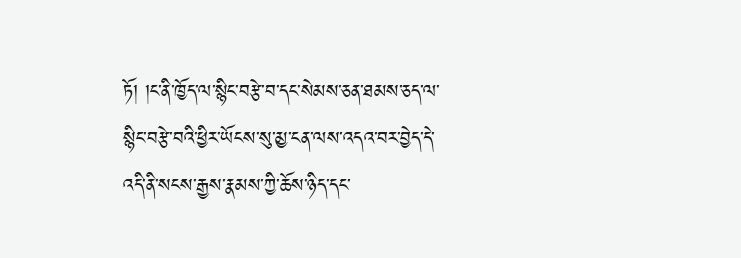ཏོ། །ང་ནི་ཁྱོད་ལ་སྙིང་བརྩེ་བ་དང་སེམས་ཅན་ཐམས་ཅད་ལ་སྙིང་བརྩེ་བའི་ཕྱིར་ཡོངས་སུ་མྱ་ངན་ལས་འདའ་བར་བྱེད་དེ་འདི་ནི་སངས་རྒྱས་རྣམས་ཀྱི་ཆོས་ཉིད་དང་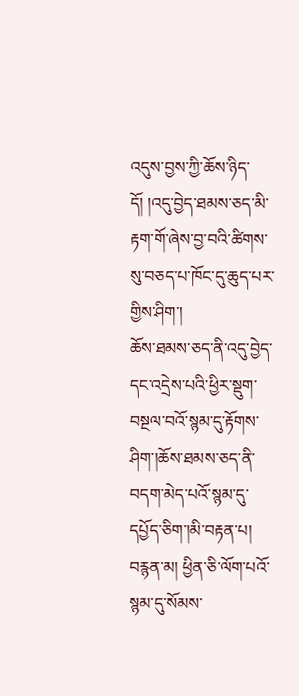འདུས་བྱས་ཀྱི་ཆོས་ཉིད་དོ། །འདུ་བྱེད་ཐམས་ཅད་མི་རྟག་གོ་ཞེས་བྱ་བའི་ཚིགས་སུ་བཅད་པ་ཁོང་དུ་ཆུད་པར་གྱིས་ཤིག་།
ཆོས་ཐམས་ཅད་ནི་འདུ་བྱེད་དང་འདྲེས་པའི་ཕྱིར་སྡུག་བསྔལ་བའོ་སྙམ་དུ་རྟོགས་ཤིག་།ཆོས་ཐམས་ཅད་ནི་བདག་མེད་པའོ་སྙམ་དུ་དཔྱོད་ཅིག་།མི་བརྟན་པ། བརྙན་མ། ཕྱིན་ཅི་ལོག་པའོ་སྙམ་དུ་སོམས་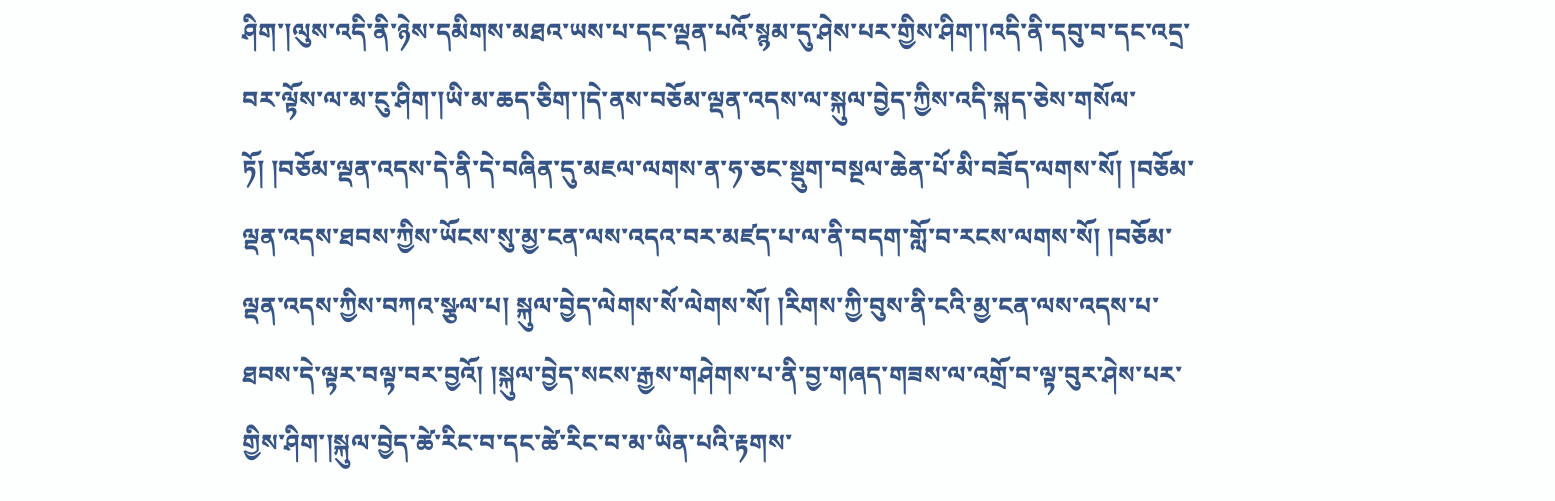ཤིག་།ལུས་འདི་ནི་ཉེས་དམིགས་མཐའ་ཡས་པ་དང་ལྡན་པའོ་སྙམ་དུ་ཤེས་པར་གྱིས་ཤིག་།འདི་ནི་དབུ་བ་དང་འདྲ་བར་ལྟོས་ལ་མ་ངུ་ཤིག་།ཡི་མ་ཆད་ཅིག་།དེ་ནས་བཅོམ་ལྡན་འདས་ལ་སྐུལ་བྱེད་ཀྱིས་འདི་སྐད་ཅེས་གསོལ་ཏོ། །བཅོམ་ལྡན་འདས་དེ་ནི་དེ་བཞིན་དུ་མཇལ་ལགས་ན་ཧ་ཅང་སྡུག་བསྔལ་ཆེན་པོ་མི་བཟོད་ལགས་སོ། །བཅོམ་ལྡན་འདས་ཐབས་ཀྱིས་ཡོངས་སུ་མྱ་ངན་ལས་འདའ་བར་མཛད་པ་ལ་ནི་བདག་གློ་བ་རངས་ལགས་སོ། །བཅོམ་ལྡན་འདས་ཀྱིས་བཀའ་སྩལ་པ། སྐུལ་བྱེད་ལེགས་སོ་ལེགས་སོ། །རིགས་ཀྱི་བུས་ནི་ངའི་མྱ་ངན་ལས་འདས་པ་ཐབས་དེ་ལྟར་བལྟ་བར་བྱའོ། །སྐུལ་བྱེད་སངས་རྒྱས་གཤེགས་པ་ནི་བྱ་གཞད་གཟས་ལ་འགྲོ་བ་ལྟ་བུར་ཤེས་པར་གྱིས་ཤིག་།སྐུལ་བྱེད་ཚེ་རིང་བ་དང་ཚེ་རིང་བ་མ་ཡིན་པའི་རྟགས་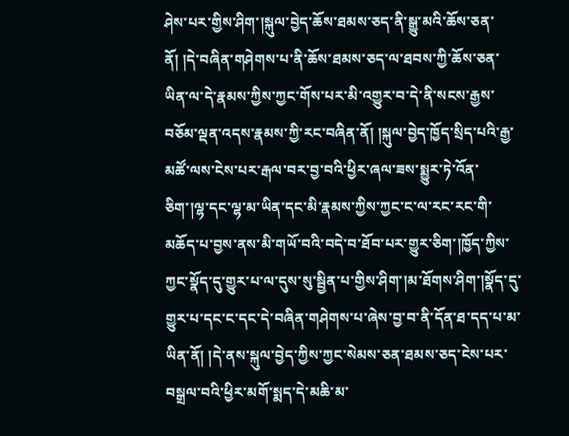ཤེས་པར་གྱིས་ཤིག་།སྐུལ་བྱེད་ཆོས་ཐམས་ཅད་ནི་སྒྱུ་མའི་ཆོས་ཅན་ནོ། །དེ་བཞིན་གཤེགས་པ་ནི་ཆོས་ཐམས་ཅད་ལ་ཐབས་ཀྱི་ཆོས་ཅན་ཡིན་ལ་དེ་རྣམས་ཀྱིས་ཀྱང་གོས་པར་མི་འགྱུར་བ་དེ་ནི་སངས་རྒྱས་བཅོམ་ལྡན་འདས་རྣམས་ཀྱི་རང་བཞིན་ནོ། །སྐུལ་བྱེད་ཁྱོད་སྲིད་པའི་རྒྱ་མཚོ་ལས་ངེས་པར་རྒལ་བར་བྱ་བའི་ཕྱིར་ཞལ་ཟས་སྨྱུར་ཏེ་འོན་ཅིག་།ལྷ་དང་ལྷ་མ་ཡིན་དང་མི་རྣམས་ཀྱིས་ཀྱང་ང་ལ་རང་རང་གི་མཆོད་པ་བྱས་ནས་མི་གཡོ་བའི་བདེ་བ་ཐོབ་པར་གྱུར་ཅིག་།ཁྱོད་ཀྱིས་ཀྱང་སྣོད་དུ་གྱུར་པ་ལ་དུས་སུ་སྦྱིན་པ་གྱིས་ཤིག་།མ་ཐོགས་ཤིག་།སྣོད་དུ་གྱུར་པ་དང་ང་དང་དེ་བཞིན་གཤེགས་པ་ཞེས་བྱ་བ་ནི་དོན་ཐ་དད་པ་མ་ཡིན་ནོ། །དེ་ནས་སྐུལ་བྱེད་ཀྱིས་ཀྱང་སེམས་ཅན་ཐམས་ཅད་ངེས་པར་བསྒྲལ་བའི་ཕྱིར་མགོ་སྨད་དེ་མཆི་མ་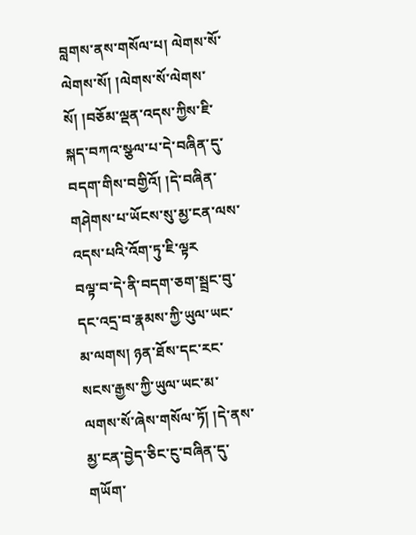བླགས་ནས་གསོལ་པ། ལེགས་སོ་ལེགས་སོ། །ལེགས་སོ་ལེགས་སོ། །བཅོམ་ལྡན་འདས་ཀྱིས་ཇི་སྐད་བཀའ་སྩལ་པ་དེ་བཞིན་དུ་བདག་གིས་བགྱིའོ། །དེ་བཞིན་གཤེགས་པ་ཡོངས་སུ་མྱ་ངན་ལས་འདས་པའི་འོག་ཏུ་ཇི་ལྟར
བལྟ་བ་དེ་ནི་བདག་ཅག་སྦྲང་བུ་དང་འདྲ་བ་རྣམས་ཀྱི་ཡུལ་ཡང་མ་ལགས། ཉན་ཐོས་དང་རང་སངས་རྒྱས་ཀྱི་ཡུལ་ཡང་མ་ལགས་སོ་ཞེས་གསོལ་ཏོ། །དེ་ནས་མྱ་ངན་བྱེད་ཅིང་ངུ་བཞིན་དུ་གཡོག་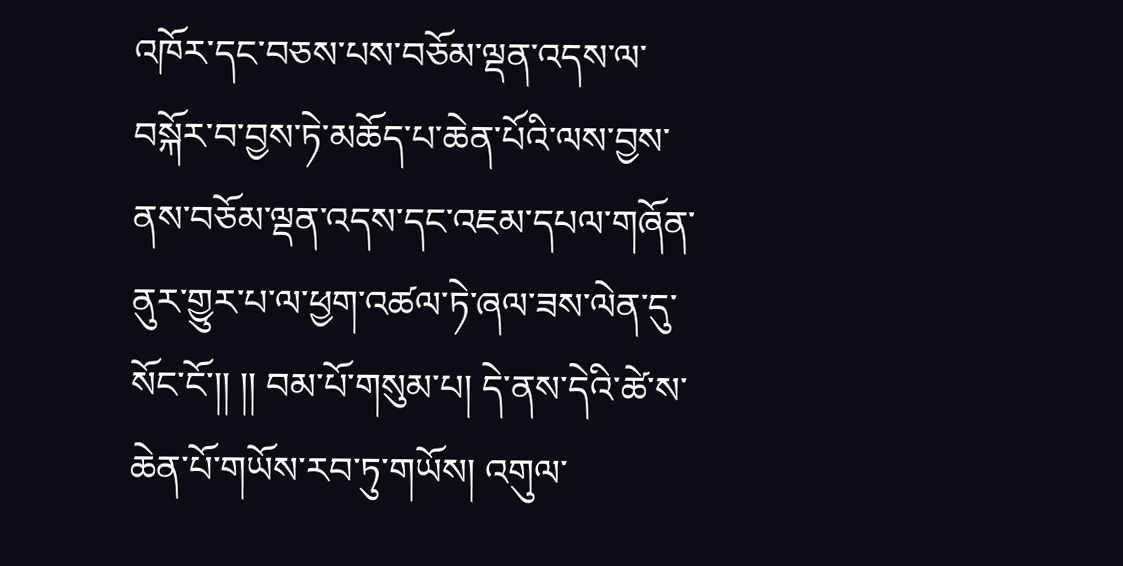འཁོར་དང་བཅས་པས་བཅོམ་ལྡན་འདས་ལ་བསྐོར་བ་བྱས་ཏེ་མཆོད་པ་ཆེན་པོའི་ལས་བྱས་ནས་བཅོམ་ལྡན་འདས་དང་འཇམ་དཔལ་གཞོན་ནུར་གྱུར་པ་ལ་ཕྱག་འཚལ་ཏེ་ཞལ་ཟས་ལེན་དུ་སོང་ངོ་།། །། བམ་པོ་གསུམ་པ། དེ་ནས་དེའི་ཚེ་ས་ཆེན་པོ་གཡོས་རབ་ཏུ་གཡོས། འགུལ་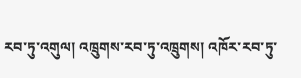རབ་ཏུ་འགུལ། འཁྲུགས་རབ་ཏུ་འཁྲུགས། འཁོར་རབ་ཏུ་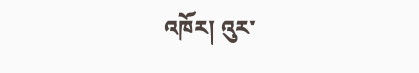འཁོར། འུར་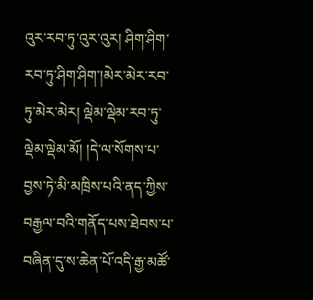འུར་རབ་ཏུ་འུར་འུར། ཤིག་ཤིག་རབ་ཏུ་ཤིག་ཤིག་།མེར་མེར་རབ་ཏུ་མེར་མེར། ལྡེམ་ལྡེམ་རབ་ཏུ་ལྡེམ་ལྡེམ་མོ། །དེ་ལ་སོགས་པ་བྱས་ཏེ་མི་མཁྲིས་པའི་ནད་ཀྱིས་བརྒྱལ་བའི་གནོད་པས་ཐེབས་པ་བཞིན་དུ་ས་ཆེན་པོ་འདི་རྒྱ་མཚོ་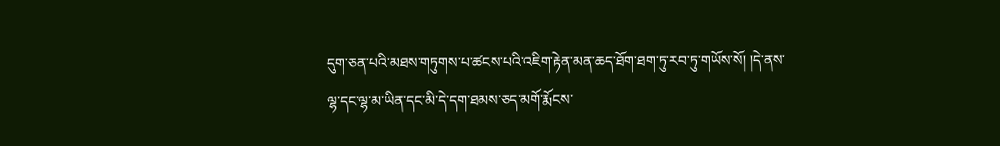དུག་ཅན་པའི་མཐས་གཏུགས་པ་ཚངས་པའི་འཇིག་རྟེན་མན་ཆད་ཐོག་ཐག་ཏུ་རབ་ཏུ་གཡོས་སོ། །དེ་ནས་ལྷ་དང་ལྷ་མ་ཡིན་དང་མི་དེ་དག་ཐམས་ཅད་མགོ་རྨོངས་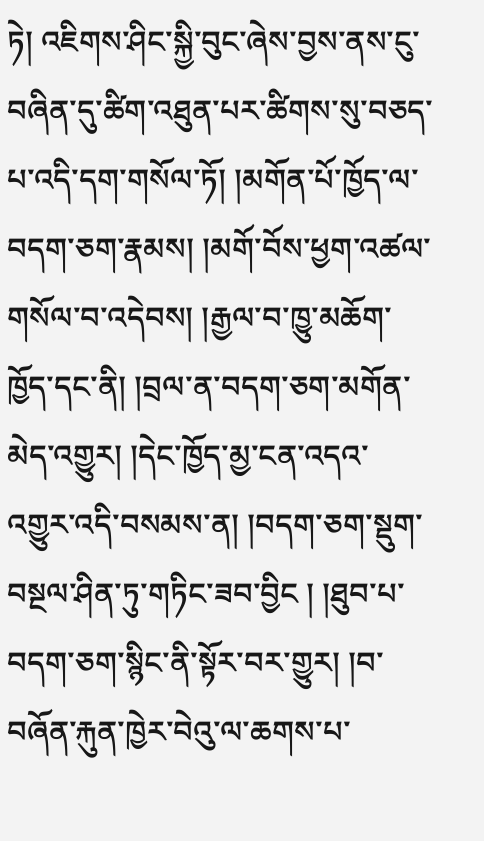ཏེ། འཇིགས་ཤིང་སྐྱི་བུང་ཞེས་བྱས་ནས་ངུ་བཞིན་དུ་ཚིག་འཐུན་པར་ཚིགས་སུ་བཅད་པ་འདི་དག་གསོལ་ཏོ། །མགོན་པོ་ཁྱོད་ལ་བདག་ཅག་རྣམས། །མགོ་བོས་ཕྱག་འཚལ་གསོལ་བ་འདེབས། །རྒྱལ་བ་ཁྱུ་མཆོག་ཁྱོད་དང་ནི། །བྲལ་ན་བདག་ཅག་མགོན་མེད་འགྱུར། །དེང་ཁྱོད་མྱ་ངན་འདའ་འགྱུར་འདི་བསམས་ན། །བདག་ཅག་སྡུག་བསྔལ་ཤིན་ཏུ་གཏིང་ཟབ་བྱིང ། །ཐུབ་པ་བདག་ཅག་སྙིང་ནི་སྟོར་བར་གྱུར། །བ་བཞོན་རྐུན་ཁྱེར་བེའུ་ལ་ཆགས་པ་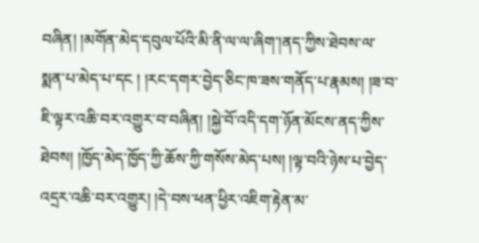བཞིན། །མགོན་མེད་དབུལ་པོའི་མི་ནི་ལ་ལ་ཞིག་།ནད་ཀྱིས་ཐེབས་ལ་སྨན་པ་མེད་པ་དང ། །རང་དགར་བྱེད་ཅིང་ཁ་ཟས་གནོད་པ་རྣམས། །ཟ་བ་ཇི་ལྟར་འཆི་བར་འགྱུར་བ་བཞིན། །སྐྱེ་བོ་འདི་དག་ཉོན་མོངས་ནད་ཀྱིས་ཐེབས། །ཁྱོད་མེད་ཁྱོད་ཀྱི་ཆོས་ཀྱི་གསོས་མེད་པས། །ལྟ་བའི་ཉེས་པ་བྱེད་འདྲར་འཆི་བར་འགྱུར། །དེ་བས་ཕན་ཕྱིར་འཇིག་རྟེན་མ་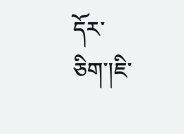དོར་ཅིག་།ཇི་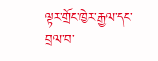ལྟར་གྲོང་ཁྱེར་རྒྱལ་དང་བྲལ་བ་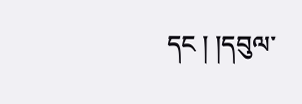དང ། །དབུལ་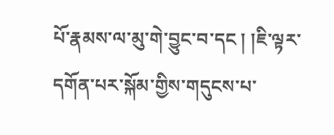པོ་རྣམས་ལ་མུ་གེ་བྱུང་བ་དང ། །ཇི་ལྟར་དགོན་པར་སྐོམ་གྱིས་གདུངས་པ་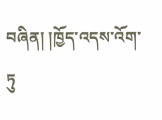བཞིན། །ཁྱོད་འདས་འོག་ཏུ